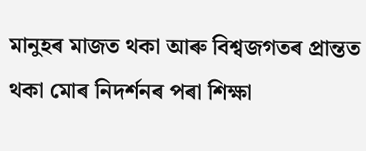মানুহৰ মাজত থকা আৰু বিশ্বজগতৰ প্ৰান্তত থকা মোৰ নিদৰ্শনৰ পৰা শিক্ষা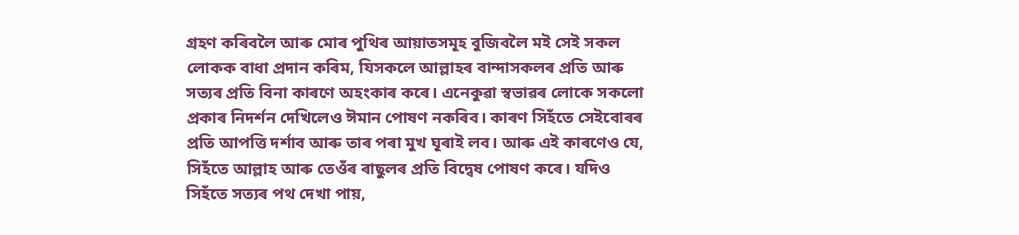গ্ৰহণ কৰিবলৈ আৰু মোৰ পুথিৰ আয়াতসমূহ বুজিবলৈ মই সেই সকল লোকক বাধা প্ৰদান কৰিম, যিসকলে আল্লাহৰ বান্দাসকলৰ প্ৰতি আৰু সত্যৰ প্ৰতি বিনা কাৰণে অহংকাৰ কৰে। এনেকুৱা স্বভাৱৰ লোকে সকলো প্ৰকাৰ নিদৰ্শন দেখিলেও ঈমান পোষণ নকৰিব। কাৰণ সিহঁতে সেইবোৰৰ প্ৰতি আপত্তি দৰ্শাব আৰু তাৰ পৰা মুখ ঘূৰাই লব। আৰু এই কাৰণেও যে, সিহঁতে আল্লাহ আৰু তেওঁৰ ৰাছুলৰ প্ৰতি বিদ্বেষ পোষণ কৰে। যদিও সিহঁতে সত্যৰ পথ দেখা পায়,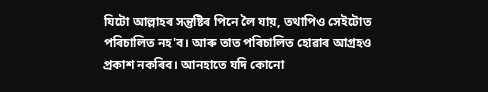যিটো আল্লাহৰ সন্তুষ্টিৰ পিনে লৈ যায়, তথাপিও সেইটোত পৰিচালিত নহ'ব। আৰু তাত পৰিচালিত হোৱাৰ আগ্ৰহও প্ৰকাশ নকৰিব। আনহাতে যদি কোনো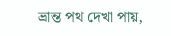ভ্ৰান্ত পথ দেখা পায়,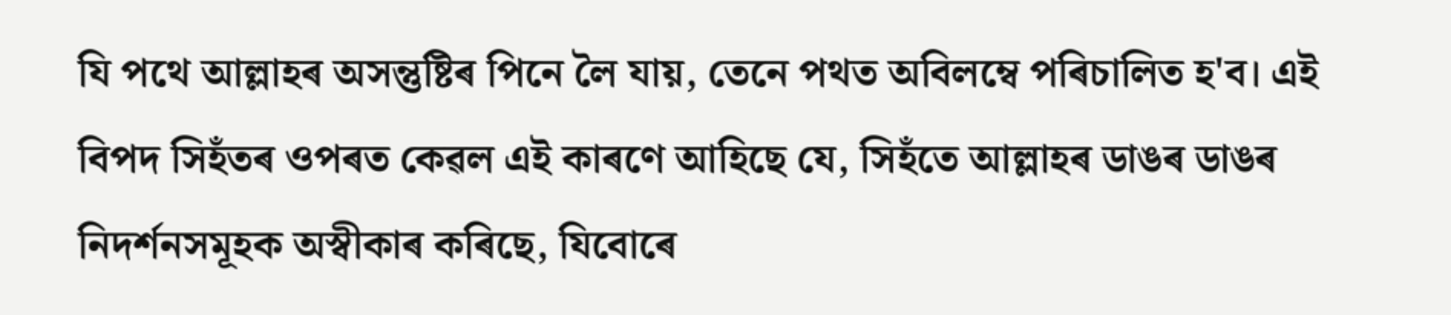যি পথে আল্লাহৰ অসন্তুষ্টিৰ পিনে লৈ যায়, তেনে পথত অবিলম্বে পৰিচালিত হ'ব। এই বিপদ সিহঁতৰ ওপৰত কেৱল এই কাৰণে আহিছে যে, সিহঁতে আল্লাহৰ ডাঙৰ ডাঙৰ নিদৰ্শনসমূহক অস্বীকাৰ কৰিছে, যিবোৰে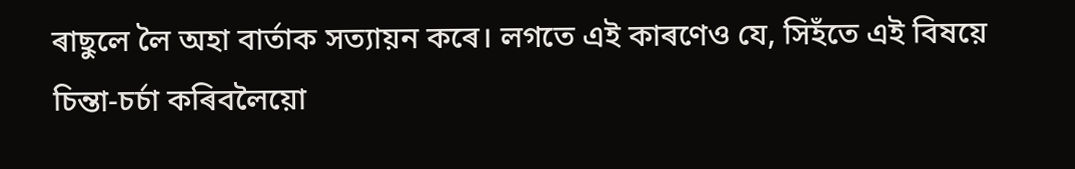ৰাছুলে লৈ অহা বাৰ্তাক সত্যায়ন কৰে। লগতে এই কাৰণেও যে, সিহঁতে এই বিষয়ে চিন্তা-চৰ্চা কৰিবলৈয়ো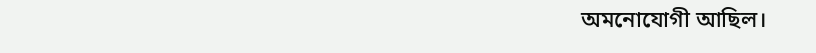অমনোযোগী আছিল।